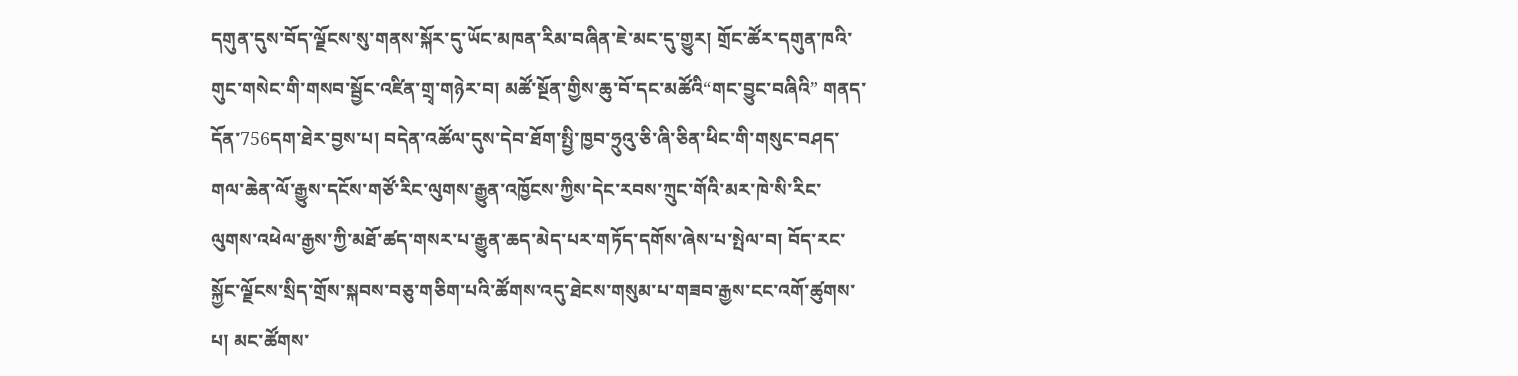དགུན་དུས་བོད་ལྗོངས་སུ་གནས་སྐོར་དུ་ཡོང་མཁན་རིམ་བཞིན་ཇེ་མང་དུ་གྱུར། གྲོང་ཚོར་དགུན་ཁའི་གུང་གསེང་གི་གསབ་སྦྱོང་འཛིན་གྲྭ་གཉེར་བ། མཚོ་སྔོན་གྱིས་ཆུ་བོ་དང་མཚོའི“གང་བྱུང་བཞིའི” གནད་དོན་756དག་ཐེར་བྱས་པ། བདེན་འཚོལ་དུས་དེབ་ཐོག་སྤྱི་ཁྱབ་ཧྲུའུ་ཅི་ཞི་ཅིན་ཕིང་གི་གསུང་བཤད་གལ་ཆེན་ལོ་རྒྱུས་དངོས་གཙོ་རིང་ལུགས་རྒྱུན་འཁྱོངས་ཀྱིས་དེང་རབས་ཀྲུང་གོའི་མར་ཁེ་སི་རིང་ལུགས་འཕེལ་རྒྱས་ཀྱི་མཐོ་ཚད་གསར་པ་རྒྱུན་ཆད་མེད་པར་གཏོད་དགོས་ཞེས་པ་སྤེལ་བ། བོད་རང་སྐྱོང་ལྗོངས་སྲིད་གྲོས་སྐབས་བཅུ་གཅིག་པའི་ཚོགས་འདུ་ཐེངས་གསུམ་པ་གཟབ་རྒྱས་ངང་འགོ་ཚུགས་པ། མང་ཚོགས་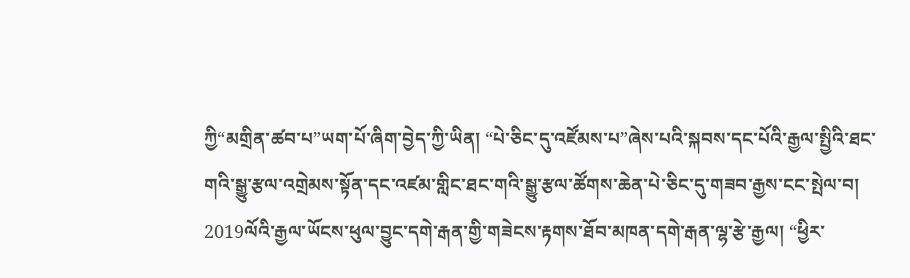ཀྱི“མགྲིན་ཚབ་པ”ཡག་པོ་ཞིག་བྱེད་ཀྱི་ཡིན། “པེ་ཅིང་དུ་འཛོམས་པ”ཞེས་པའི་སྐབས་དང་པོའི་རྒྱལ་སྤྱིའི་ཐང་གའི་སྒྱུ་རྩལ་འགྲེམས་སྟོན་དང་འཛམ་གླིང་ཐང་གའི་སྒྱུ་རྩལ་ཚོགས་ཆེན་པེ་ཅིང་དུ་གཟབ་རྒྱས་ངང་སྤེལ་བ། 2019ལོའི་རྒྱལ་ཡོངས་ཕུལ་བྱུང་དགེ་རྒན་གྱི་གཟེངས་རྟགས་ཐོབ་མཁན་དགེ་རྒན་ལྷ་རྩེ་རྒྱལ། “ཕྱིར་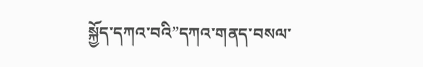སྐྱོད་དཀའ་བའི”དཀའ་གནད་བསལ་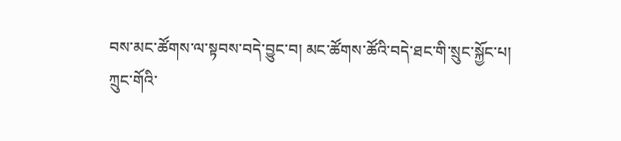བས་མང་ཚོགས་ལ་སྟབས་བདེ་བྱུང་བ། མང་ཚོགས་ཚོའི་བདེ་ཐང་གི་སྲུང་སྐྱོང་པ།
ཀྲུང་གོའི་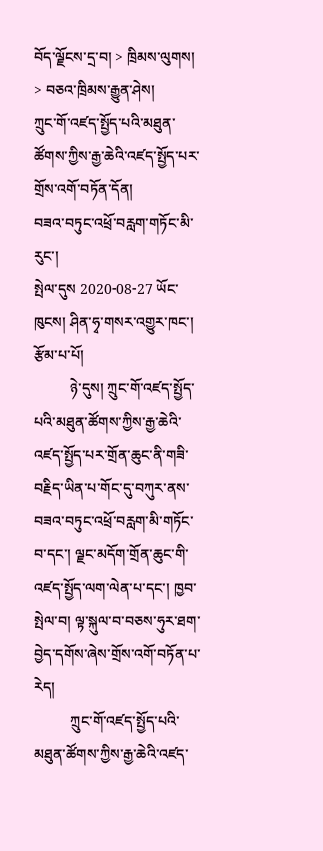བོད་ལྗོངས་དྲ་བ། > ཁྲིམས་ལུགས། > བཅའ་ཁྲིམས་རྒྱུན་ཤེས།
ཀྲུང་གོ་འཛད་སྤྱོད་པའི་མཐུན་ཚོགས་ཀྱིས་རྒྱ་ཆེའི་འཛད་སྤྱོད་པར་གྲོས་འགོ་བཏོན་དོན།
བཟའ་བཏུང་འཕྲོ་བརླག་གཏོང་མི་རུང་།
སྤེལ་དུས 2020-08-27 ཡོང་ཁུངས། ཤིན་ཧྭ་གསར་འགྱུར་ཁང་། རྩོམ་པ་པོ།
          ཉེ་དུས། ཀྲུང་གོ་འཛད་སྤྱོད་པའི་མཐུན་ཚོགས་ཀྱིས་རྒྱ་ཆེའི་འཛད་སྤྱོད་པར་གྲོན་ཆུང་ནི་གཟི་བརྗིད་ཡིན་པ་གོང་དུ་བཀུར་ནས་བཟའ་བཏུང་འཕྲོ་བརླག་མི་གཏོང་བ་དང་། ལྗང་མདོག་གྲོན་ཆུང་གི་འཛད་སྤྱོད་ལག་ལེན་པ་དང་། ཁྱབ་སྤེལ་བ། ལྟ་སྐུལ་བ་བཅས་ཧུར་ཐག་བྱེད་དགོས་ཞེས་གྲོས་འགོ་བཏོན་པ་རེད།
          ཀྲུང་གོ་འཛད་སྤྱོད་པའི་མཐུན་ཚོགས་ཀྱིས་རྒྱ་ཆེའི་འཛད་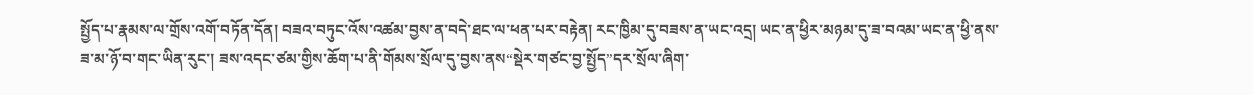སྤྱོད་པ་རྣམས་ལ་གྲོས་འགོ་བཏོན་དོན། བཟའ་བཏུང་འོས་འཚམ་བྱས་ན་བདེ་ཐང་ལ་ཕན་པར་བརྟེན། རང་ཁྱིམ་དུ་བཟས་ན་ཡང་འདྲ། ཡང་ན་ཕྱིར་མཉམ་དུ་ཟ་བའམ་ཡང་ན་ཕྱི་ནས་ཟ་མ་ཉོ་བ་གང་ཡིན་རུང་། ཟས་འདང་ཙམ་གྱིས་ཆོག་པ་ནི་གོམས་སྲོལ་དུ་བྱས་ནས“སྡེར་གཙང་བྱ་སྤྱོད”དར་སྲོལ་ཞིག་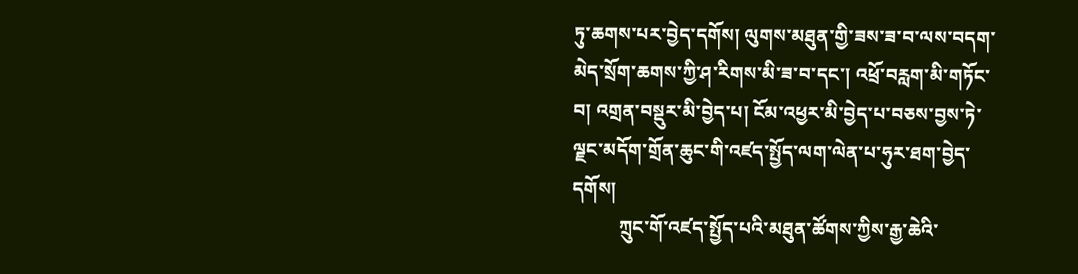ཏུ་ཆགས་པར་བྱེད་དགོས། ལུགས་མཐུན་གྱི་ཟས་ཟ་བ་ལས་བདག་མེད་སྲོག་ཆགས་ཀྱི་ཤ་རིགས་མི་ཟ་བ་དང་། འཕྲོ་བརླག་མི་གཏོང་བ། འགྲན་བསྡུར་མི་བྱེད་པ། ངོམ་འཕྱར་མི་བྱེད་པ་བཅས་བྱས་ཏེ་ལྗང་མདོག་གྲོན་ཆུང་གི་འཛད་སྤྱོད་ལག་ལེན་པ་ཧུར་ཐག་བྱེད་དགོས།
          ཀྲུང་གོ་འཛད་སྤྱོད་པའི་མཐུན་ཚོགས་ཀྱིས་རྒྱ་ཆེའི་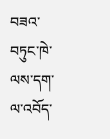བཟའ་བཏུང་ཁེ་ལས་དག་ལ་འབོད་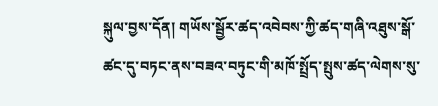སྐུལ་བྱས་དོན། གཡོས་སྦྱོར་ཚད་འབེབས་ཀྱི་ཚད་གཞི་འཐུས་སྒོ་ཚང་དུ་བཏང་ནས་བཟའ་བཏུང་གི་མཁོ་སྤྲོད་སྤུས་ཚད་ལེགས་སུ་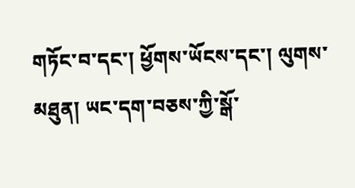གཏོང་བ་དང་། ཕྱོགས་ཡོངས་དང་། ལུགས་མཐུན། ཡང་དག་བཅས་ཀྱི་སྒོ་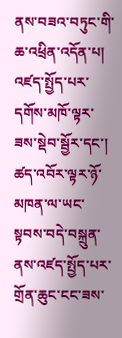ནས་བཟའ་བཏུང་གི་ཆ་འཕྲིན་འདོན་པ། འཛད་སྤྱོད་པར་དགོས་མཁོ་ལྟར་ཟས་སྡེབ་སྦྱོར་དང་། ཚད་འབོར་ལྟར་ཉོ་མཁན་ལ་ཡང་སྟབས་བདེ་བསྐྲུན་ནས་འཛད་སྤྱོད་པར་གྲོན་ཆུང་ངང་ཟས་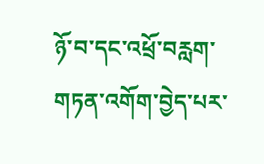ཉོ་བ་དང་འཕྲོ་བརླག་གཏན་འགོག་བྱེད་པར་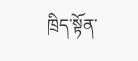ཁྲིད་སྟོན་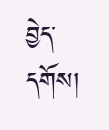བྱེད་དགོས།